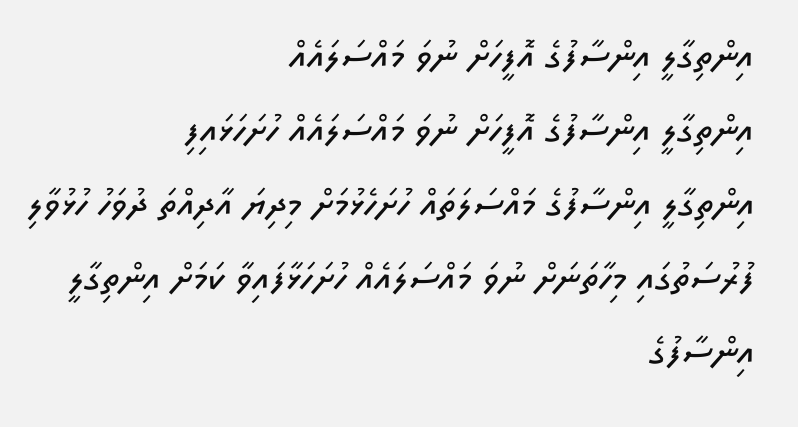އިންތިގާލީ އިންސާފުގެ އޮފީހަށް ނުވަ މައްސަލައެއް
އިންތިގާލީ އިންސާފުގެ އޮފީހަށް ނުވަ މައްސަލައެއް ހުށަހަޅައިފި
އިންތިގާލީ އިންސާފުގެ މައްސަލަތައް ހުށަހެޅުމަށް މިދިޔަ އާދިއްތަ ދުވަހު ހުޅުވާލި ފުރުސަތުގައި މިހާތަނަށް ނުވަ މައްސަލައެއް ހުށަހަޅާފައިވާ ކަމަށް އިންތިގާލީ އިންސާފުގެ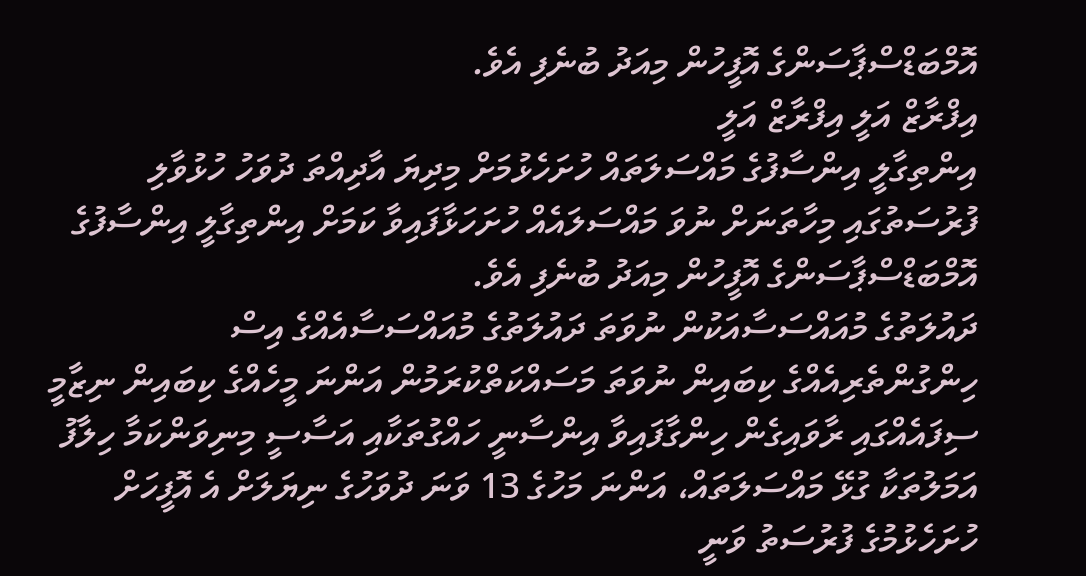އޮމްބަޑްސްޕާސަންގެ އޮފީހުން މިއަދު ބުނެފި އެވެ.
އިފްރާޒް އަލީ އިފްރާޒް އަލީ
އިންތިގާލީ އިންސާފުގެ މައްސަލަތައް ހުށަހެޅުމަށް މިދިޔަ އާދިއްތަ ދުވަހު ހުޅުވާލި ފުރުސަތުގައި މިހާތަނަށް ނުވަ މައްސަލައެއް ހުށަހަޅާފައިވާ ކަމަށް އިންތިގާލީ އިންސާފުގެ އޮމްބަޑްސްޕާސަންގެ އޮފީހުން މިއަދު ބުނެފި އެވެ.
ދައުލަތުގެ މުއައްސަސާއަކުން ނުވަތަ ދައުލަތުގެ މުއައްސަސާއެއްގެ އިސް ހިންގުންތެރިއެއްގެ ކިބައިން ނުވަތަ މަސައްކަތްކުރަމުން އަންނަ މީހެއްގެ ކިބައިން ނިޒާމީ ސިފައެއްގައި ރާވައިގެން ހިންގާފައިވާ އިންސާނީ ހައްގުތަކާއި އަސާސީ މިނިވަންކަމާ ހިލާފު އަމަލުތަކާ ގުޅޭ މައްސަލަތައް، އަންނަ މަހުގެ 13 ވަނަ ދުވަހުގެ ނިޔަލަށް އެ އޮފީހަށް ހުށަހެޅުމުގެ ފުރުސަތު ވަނީ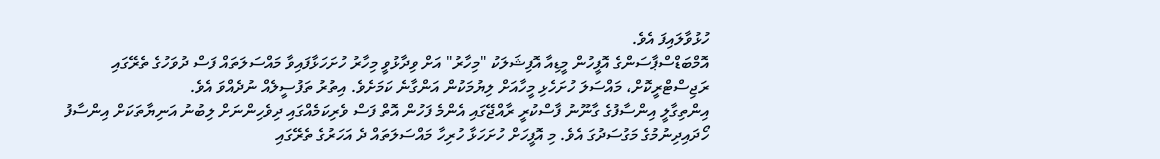ހުޅުވާލައިފަ އެވެ.
އޮމްބަޑްސްޕާސަންގެ އޮފީހުން މީޑިއާ އޮފިޝަލަކު "މިހާރު" އަށް ވިދާޅުވީ މިހާރު ހުށަހަޅާފައިވާ މައްސަލަތައް ފަސް ދުވަހުގެ ތެރޭގައި ރަޖިސްޓްރީކޮށް، މައްސަލަ ހުށަހެޅި މީހާއަށް ލިޔުމަކުން އަންގާނެ ކަމަށެވެ. އިތުރު ތަފުސީލެއް ނުދެއްވަ އެވެ.
އިންތިގާލީ އިންސާފުގެ ގާނޫނު ފާސްކުރީ ރާއްޖޭގައި އެންމެ ފަހުން އޮތް ފަސް ވެރިކަމެއްގައި ދިވެހިންނަށް ލިބުނު އަނިޔާތަކަށް އިންސާފު ހޯދައިދިނުމުގެ މަގުސަދުގަ އެވެ. މި އޮފީހަށް ހުށަހަޅާ ހުރިހާ މައްސަލަތައް ދެ އަހަރުގެ ތެރޭގައި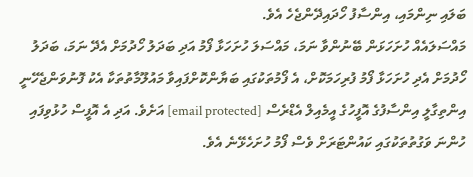ބަލައި ނިންމައި، އިންސާފު ހޯދައިދޭންޖެހެ އެވެ.
މައްސަލައެއް ހުށަހަޅަން ބޭނުންވާ ނަމަ، މައްސަލަ ހުށަހަޅާ ފޯމު އަދި ބަދަލު ހޯދުމަށް އެދޭ ނަމަ، ބަދަލު ހޯދުމަށް އެދި ހުށަހަޅާ ފޯމު ފުރިހަމަކޮށް، އެ ފޯމުތަކުގައި ބަޔާންކޮށްފައިވާ މައުލޫމާތުތަކާ އެކު ފޮނުވަންޖެހޭނީ އިންތިގާލީ އިންސާފުގެ އޮފީހުގެ އީމެއިލް އެޑްރެސް [email protected] އަށެވެ. އަދި އެ އޮފީސް ހުޅުވިފައި ހުންނަ ވަގުތުތަކުގައި ކައުންޓަރަށް ވެސް ފޯމު ހުށަހެޅޭނެ އެވެ.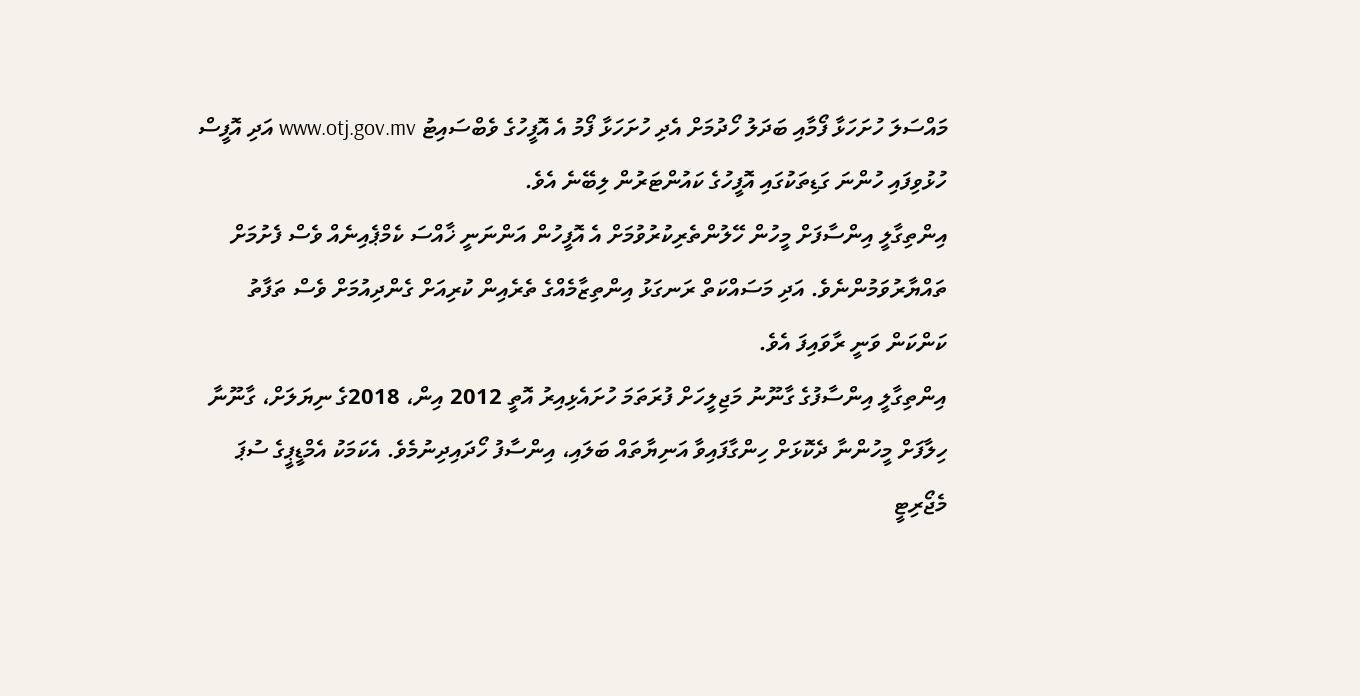މައްސަލަ ހުށަހަޅާ ފޯމާއި ބަދަލު ހޯދުމަށް އެދި ހުށަހަޅާ ފޯމު އެ އޮފީހުގެ ވެބްސައިޓު www.otj.gov.mv އަދި އޮފީސް ހުޅުވިފައި ހުންނަ ގަޑިތަކުގައި އޮފީހުގެ ކައުންޓަރުން ލިބޭނެ އެވެ.
އިންތިގާލީ އިންސާފަށް މީހުން ހޭލުންތެރިކުރުވުމަށް އެ އޮފީހުން އަންނަނީ ޚާއްސަ ކެމްޕެއިނެއް ވެސް ފެށުމަށް ތައްޔާރުވަމުންނެވެ. އަދި މަސައްކަތް ރަނގަޅު އިންތިޒާމެއްގެ ތެރެއިން ކުރިއަށް ގެންދިއުމަށް ވެސް ތަފާތު ކަންކަން ވަނީ ރާވައިފަ އެވެ.
އިންތިގާލީ އިންސާފުގެ ގާނޫނު މަޖިލީހަށް ފުރަތަމަ ހުށައެޅިއިރު އޮތީ 2012 އިން، 2018ގެ ނިޔަލަށް، ގާނޫނާ ހިލާފަށް މީހުންނާ ދެކޮޅަށް ހިންގާފައިވާ އަނިޔާތައް ބަލައި، އިންސާފު ހޯދައިދިނުމެވެ. އެކަމަކު އެމްޑީޕީގެ ސުޕަ މެޖޯރިޓީ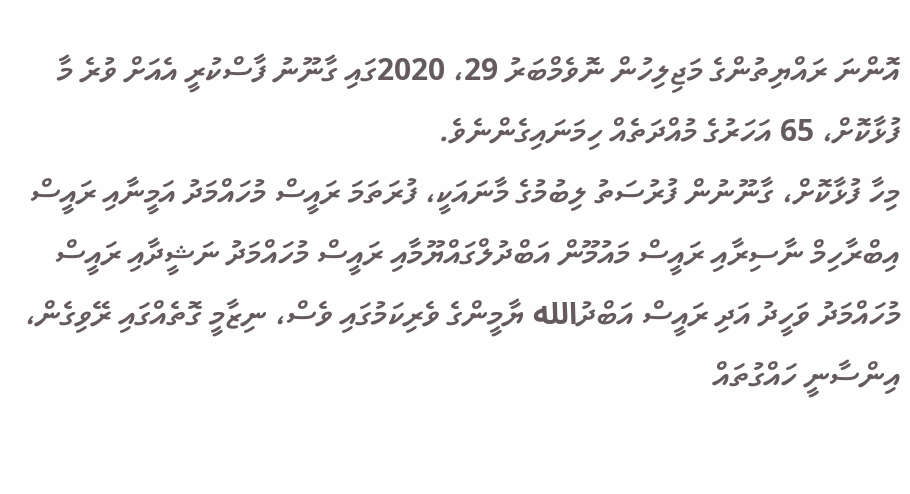އޮންނަ ރައްޔިތުންގެ މަޖިލިހުން ނޮވެމްބަރު 29، 2020ގައި ގާނޫނު ފާސްކުރީ އެއަށް ވުރެ މާ ފުޅާކޮށް، 65 އަހަރުގެ މުއްދަތެއް ހިމަނައިގެންނެވެ.
މިހާ ފުޅާކޮށް، ގާނޫނުން ފުރުސަތު ލިބުމުގެ މާނައަކީ، ފުރަތަމަ ރައީސް މުހައްމަދު އަމީނާއި ރައީސް އިބްރާހިމް ނާސިރާއި ރައީސް މައުމޫން އަބްދުލްގައްޔޫމާއި ރައީސް މުހައްމަދު ނަޝީދާއި ރައީސް މުހައްމަދު ވަހީދު އަދި ރައީސް އަބްދުالله ޔާމީންގެ ވެރިކަމުގައި ވެސް، ނިޒާމީ ގޮތެއްގައި ރޭވިގެން، އިންސާނީ ހައްގުތައް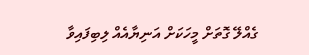ގެއްލޭ ގޮތަށް މީހަކަށް އަނިޔާއެއް ލިބިފައިވާ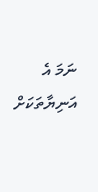ނަމަ އެ އަނިޔާތަކަށް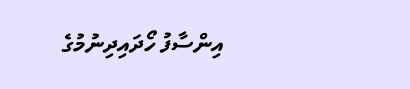އިންސާފު ހޯދައިދިނުމުގެ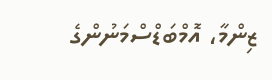ޒިންމާ، އޮމްބަޑްސްމަނުންގެ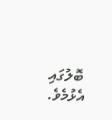ބޮލުގައި އެޅުމެވެ.